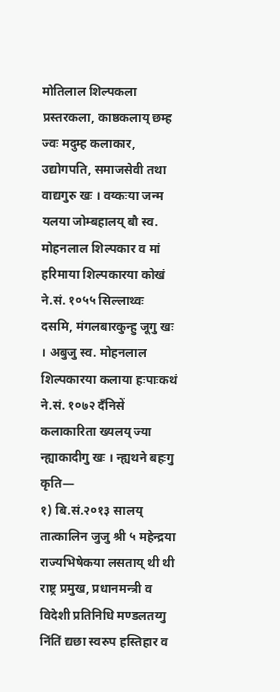मोतिलाल शिल्पकला प्रस्तरकला, काष्ठकलाय् छम्ह ज्वः मदुम्ह कलाकार, उद्योगपति, समाजसेवी तथा वाद्यगुरु खः । वय्कःया जन्म यलया जोम्बहालय् बौ स्व. मोहनलाल शिल्पकार व मां हरिमाया शिल्पकारया कोखं ने.सं. १०५५ सिल्लाथ्वः दसमि, मंगलबारकुन्हु जूगु खः । अबुजु स्व. मोहनलाल शिल्पकारया कलाया हःपाःकथं ने.सं. १०७२ दँनिसें कलाकारिता ख्यलय् ज्या न्ह्याकादीगु खः । न्ह्यथने बहःगु कृति—
१) बि.सं.२०१३ सालय् तात्कालिन जुजु श्री ५ महेन्द्रया राज्यभिषेकया लसताय् थी थी राष्ट्र प्रमुख, प्रधानमन्त्री व विदेशी प्रतिनिधि मण्डलतय्गु निंतिं द्यछा स्वरुप हस्तिहार व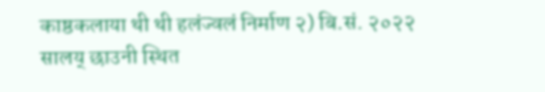काष्ठकलाया थी थी हलंज्वलं निर्माण २) बि.सं. २०२२ सालय् छाउनी स्थित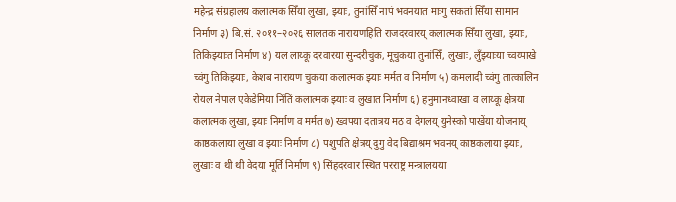महेन्द्र संग्रहालय कलात्मक सिँया लुखा, झ्याः, तुनांसिँ नापं भवनयात माःगु सकतां सिँया सामान निर्माण ३) बि.सं. २०११–२०२६ सालतक नारायणहिति राजदरवारय् कलात्मक सिँया लुखा, झ्याः, तिकिझ्याःत निर्माण ४) यल लाय्कू दरवारया सुन्दरीचुक, मूचुकया तुनांसिँ, लुखाः, लुँझ्याःया च्वय्पाखे च्वंगु तिकिझ्याः, केशब नारायण चुकया कलात्मक झ्याः मर्मत व निर्माण ५) कमलादी च्वंगु तात्कालिन रोयल नेपाल एकेडेमिया निंतिं कलात्मक झ्याः व लुखात निर्माण ६) हनुमानध्वाखा व लाय्कू क्षेत्रया कलात्मक लुखा, झ्याः निर्माण व मर्मत ७) ख्वपया दतात्रय मठ व देगलय् युनेस्को पाखेंया योजनाय् काष्ठकलाया लुखा व झ्याः निर्माण ८) पशुपति क्षेत्रय् दुगु वेद बिद्याश्रम भवनय् काष्ठकलाया झ्याः, लुखाः व थी थी वेदया मूर्ति निर्माण ९) सिंहदरवार स्थित परराष्ट्र मन्त्रालयया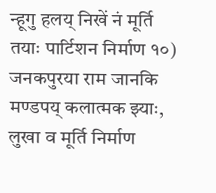न्हूगु हलय् निखें नं मूर्ति तयाः पार्टिशन निर्माण १०) जनकपुरया राम जानकि मण्डपय् कलात्मक झ्याः, लुखा व मूर्ति निर्माण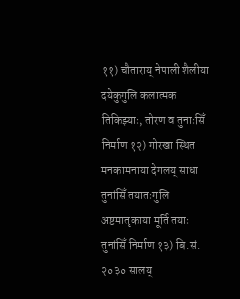११) चौताराय् नेपाली शैलीया दयेकुगुलि कलात्मक तिकिझ्याः, तोरण व तुनाःसिँ निर्माण १२) गोरखा स्थित मनकामनाया देगलय् साधा तुनांसिँ तयातःगुलि अष्टमातृकाया मूर्ति तयाः तुनांसिँ निर्माण १३) बि.सं. २०३० सालय्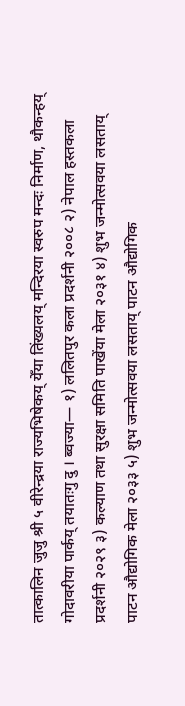तात्कालिन जुजु श्री ५ वीरेन्द्रया राज्यभिषेकय् येँया तिंख्यलय् मन्दिरया स्वरुप मन्दः निर्माण, थौकन्हय् गोदावरीया पार्कय् तयातःगु दु । ब्वज्या— १) ललितपुर कला प्रदर्शनी २००८ २) नेपाल हस्तकला प्रदर्शनी २०२९ ३) कल्याण तथा सुरक्षा समिति पाखेंया मेला २०३१ ४) शुभ जन्मोत्सवया लसताय् पाटन औद्योगिक मेला २०३३ ५) शुभ जन्मोत्सवया लसताय् पाटन औद्योगिक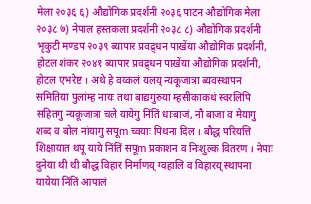मेला २०३६ ६) औद्योगिक प्रदर्शनी २०३६ पाटन औद्योगिक मेला २०३८ ७) नेपाल हस्तकला प्रदर्शनी २०३८ ८) औद्योगिक प्रदर्शनी भृकुटी मण्डप २०३९ ब्यापार प्रवद्र्धन पाखेंया औद्योगिक प्रदर्शनी, होटल शंकर २०४१ ब्यापार प्रवद्र्धन पाखेंया औद्योगिक प्रदर्शनी, होटल एभरेष्ट । अथे हे वय्कलं यलय् न्यकूजात्रा ब्यवस्थापन समितिया पुलांम्ह नायः तथा बाद्यगुरुया म्हसीकाकथं स्वरलिपि सहितगु न्यकूजात्रा चले यायेगु निंतिं धाःबाजं, नौ बाजा व मेयागु शब्द व बोल नांयागु सपूm च्वयाः पिथना दिल । बौद्ध परियत्ति शिक्षायात थपू याये निंतिं सपूm प्रकाशन व निःशुल्क वितरण । नेपाः दुनेया थी थी बौद्ध विहार निर्माणय् ग्वहालि व विहारय् स्थापना यायेया निंतिं आपालं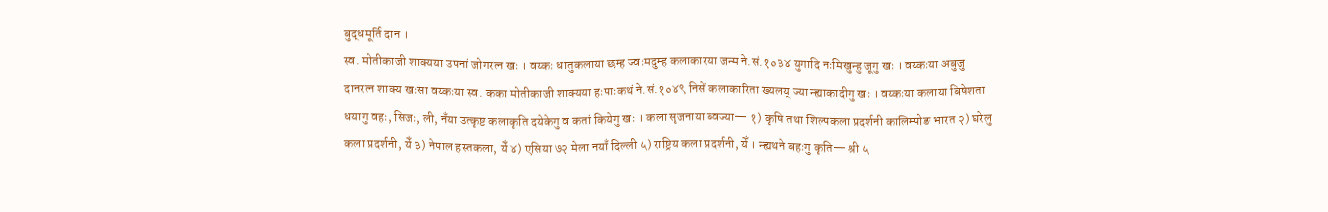बुद्धमूर्ति दान ।
स्व. मोतीकाजी शाक्यया उपनां जोगरत्न खः । वय्कः धातुकलाया छम्ह ज्वःमदुम्ह कलाकारया जन्म ने.सं.१०३४ युगादि नःमिखुन्हु जूगु खः । वय्कःया अबुजु दानरत्न शाक्य खःसा वय्कःया स्व. कका मोतीकाजी शाक्यया हःपाःकथं ने.सं.१०४९ निसें कलाकारिता ख्यलय् ज्या न्ह्याकादीगु खः । वय्कःया कलाया बिषेशता धयागु वहः, सिजः, ली, नँया उत्कृष्ट कलाकृति दयेकेगु व कतां कियेगु खः । कला सृजनाया ब्वज्या— १) कृषि तथा शिल्पकला प्रदर्शनी कालिम्पोङ भारत २) घरेलु कला प्रदर्शनी, येँ ३) नेपाल हस्तकला, येँ ४) एसिया ७२ मेला नयाँ दिल्ली ५) राष्ट्रिय कला प्रदर्शनी, येँ । न्ह्यथने बहःगु कृति— श्री ५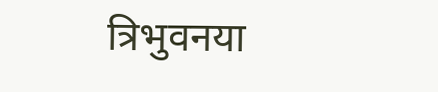त्रिभुवनया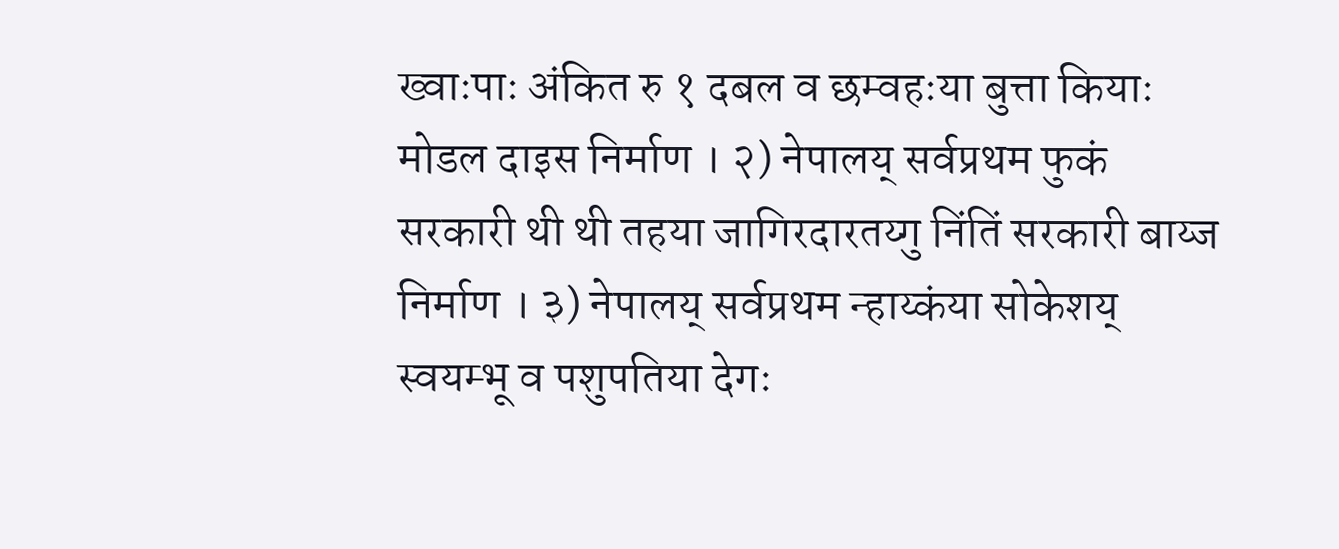ख्वाःपाः अंकित रु १ दबल व छम्वहःया बुत्ता कियाः मोडल दाइस निर्माण । २) नेपालय् सर्वप्रथम फुकं सरकारी थी थी तहया जागिरदारतय्गु निंतिं सरकारी बाय्ज निर्माण । ३) नेपालय् सर्वप्रथम न्हाय्कंया सोकेशय् स्वयम्भू व पशुपतिया देगः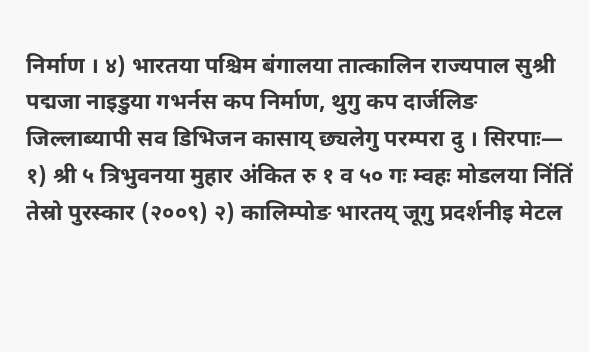निर्माण । ४) भारतया पश्चिम बंगालया तात्कालिन राज्यपाल सुश्री पद्मजा नाइडुया गभर्नस कप निर्माण, थुगु कप दार्जलिङ जिल्लाब्यापी सव डिभिजन कासाय् छ्यलेगु परम्परा दु । सिरपाः— १) श्री ५ त्रिभुवनया मुहार अंकित रु १ व ५० गः म्वहः मोडलया निंतिं तेस्रो पुरस्कार (२००९) २) कालिम्पोङ भारतय् जूगु प्रदर्शनीइ मेटल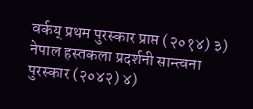वर्कय् प्रथम पुरस्कार प्राप्त (२०१४) ३) नेपाल हस्तकला प्रदर्शनी सान्त्वना पुरस्कार (२०४२) ४)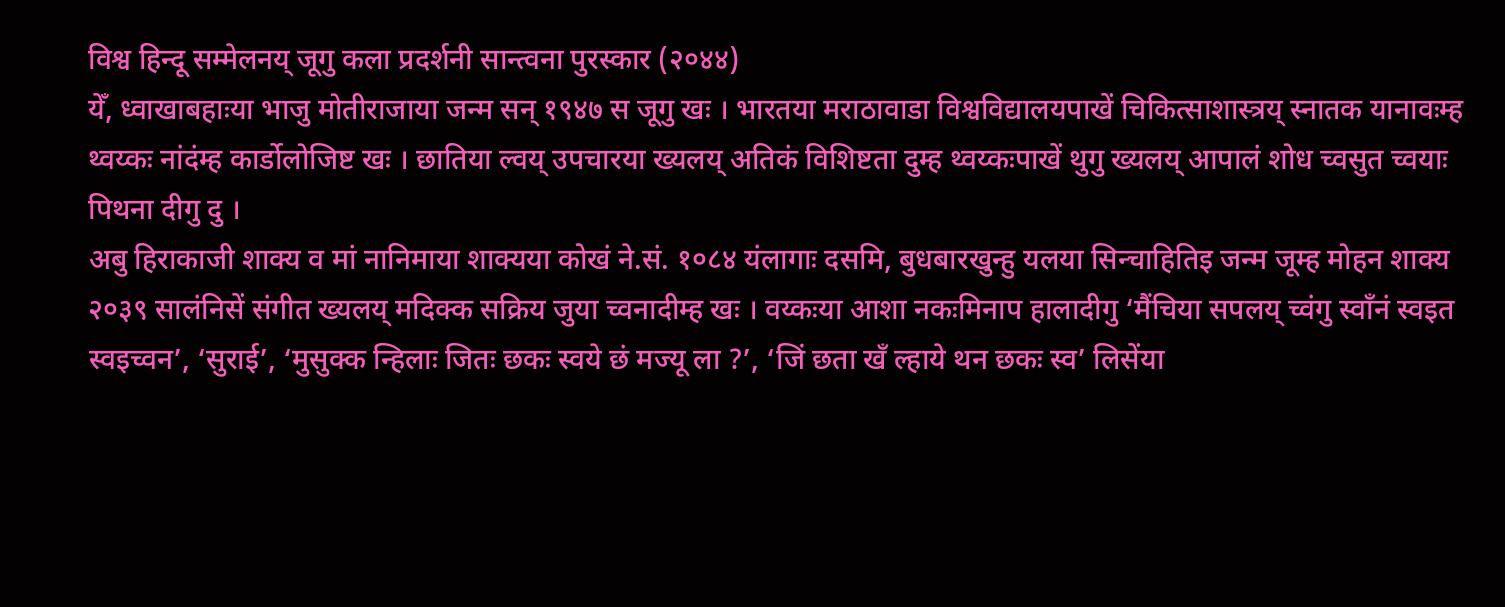विश्व हिन्दू सम्मेलनय् जूगु कला प्रदर्शनी सान्त्वना पुरस्कार (२०४४)
येँ, ध्वाखाबहाःया भाजु मोतीराजाया जन्म सन् १९४७ स जूगु खः । भारतया मराठावाडा विश्वविद्यालयपाखें चिकित्साशास्त्रय् स्नातक यानावःम्ह थ्वय्कः नांदंम्ह कार्डोलोजिष्ट खः । छातिया ल्वय् उपचारया ख्यलय् अतिकं विशिष्टता दुम्ह थ्वय्कःपाखें थुगु ख्यलय् आपालं शोध च्वसुत च्वयाः पिथना दीगु दु ।
अबु हिराकाजी शाक्य व मां नानिमाया शाक्यया कोखं ने.सं. १०८४ यंलागाः दसमि, बुधबारखुन्हु यलया सिन्चाहितिइ जन्म जूम्ह मोहन शाक्य २०३९ सालंनिसें संगीत ख्यलय् मदिक्क सक्रिय जुया च्वनादीम्ह खः । वय्कःया आशा नकःमिनाप हालादीगु ‘मैंचिया सपलय् च्वंगु स्वाँनं स्वइत स्वइच्वन’, ‘सुराई’, ‘मुसुक्क न्हिलाः जितः छकः स्वये छं मज्यू ला ?’, ‘जिं छता खँ ल्हाये थन छकः स्व’ लिसेंया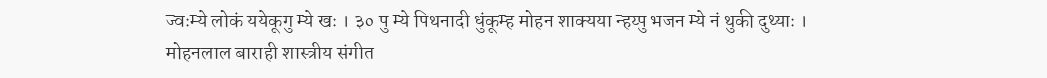ज्वःम्ये लोकं ययेकूगु म्ये खः । ३० पु म्ये पिथनादी धुंकूम्ह मोहन शाक्यया न्हय्पु भजन म्ये नं थुकी दुथ्याः ।
मोहनलाल बाराही शास्त्रीय संगीत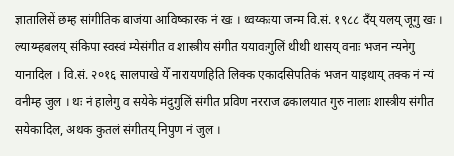ज्ञातालिसें छम्ह सांगीतिक बाजंया आविष्कारक नं खः । थ्वय्कःया जन्म वि.सं. १९८८ दँय् यलय् जूगु खः । ल्याय्म्हबलय् संकिपा स्वस्वं म्येसंगीत व शास्त्रीय संगीत ययावःगुलिं थीथी थासय् वनाः भजन न्यनेगु यानादिल । वि.सं. २०१६ सालपाखे येँ नारायणहिति लिक्क एकादसिपतिकं भजन याइथाय् तक्क नं न्यं वनीम्ह जुल । थः नं हालेगु व सयेके मंदुगुलिं संगीत प्रविण नरराज ढकालयात गुरु नालाः शास्त्रीय संगीत सयेकादिल, अथक कुतलं संगीतय् निपुण नं जुल ।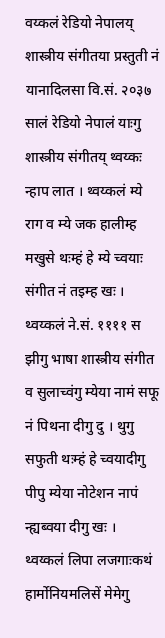वय्कलं रेडियो नेपालय् शास्त्रीय संगीतया प्रस्तुती नं यानादिलसा वि.सं. २०३७ सालं रेडियो नेपालं याःगु शास्त्रीय संगीतय् थ्वय्कः न्हाप लात । थ्वय्कलं म्ये राग व म्ये जक हालीम्ह मखुसे थःम्हं हे म्ये च्वयाः संगीत नं तइम्ह खः । थ्वय्कलं ने.सं. ११११ स झीगु भाषा शास्त्रीय संगीत व सुलाच्वंगु म्येया नामं सफू नं पिथना दीगु दु । थुगु सफुती थःम्हं हे च्वयादीगु पीपु म्येया नोटेशन नापं न्ह्यब्वया दीगु खः ।
थ्वय्कलं लिपा लजगाःकथं हार्मोनियमलिसें मेमेगु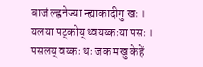बाजं ल्ह्वनेज्या न्ह्याकादीगु खः । यलया पट्कोय् थ्वयय्कःया पसः । पसलय् वय्कः थः जक मखु केहें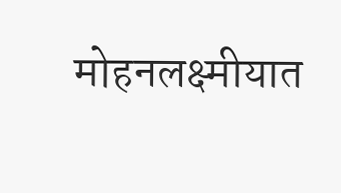मोहनलक्ष्मीयात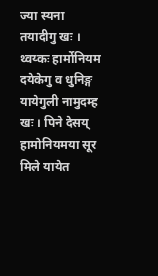ज्या स्यना तयादीगु खः । थ्वय्कः हार्मोनियम दयेकेगु व धुनिङ्ग यायेगुली नामुदम्ह खः । पिने देसय् हामोनियमया सूर मिले यायेत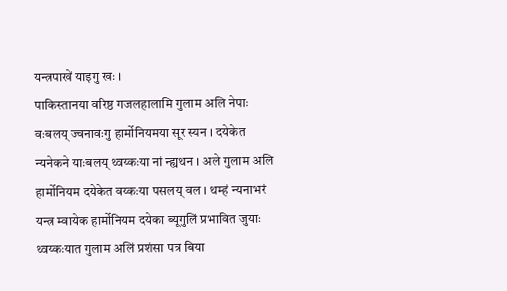यन्त्रपाखें याइगु खः ।
पाकिस्तानया वरिष्ठ गजलहालामि गुलाम अलि नेपाः वःबलय् ज्वनावःगु हार्मोनियमया सूर स्यन । दयेकेत न्यनेकने याःबलय् थ्वय्कःया नां न्ह्यथन । अले गुलाम अलि हार्मोनियम दयेकेत वय्कःया पसलय् वल । थम्हं न्यनाभरं यन्त्र म्वायेक हार्मोनियम दयेका ब्यूगुलिं प्रभावित जुयाः थ्वय्कःयात गुलाम अलिं प्रशंसा पत्र बिया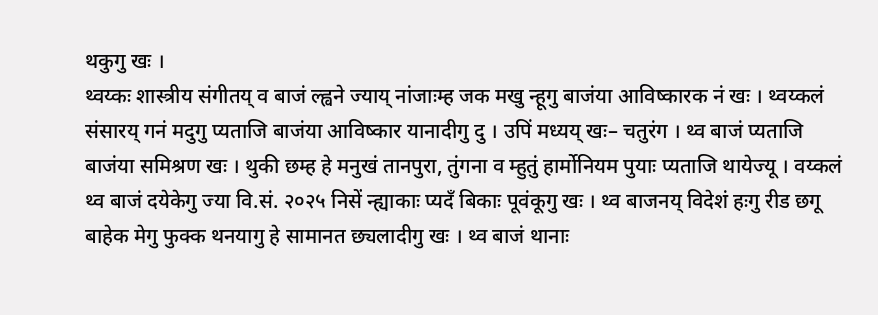थकुगु खः ।
थ्वय्कः शास्त्रीय संगीतय् व बाजं ल्ह्वने ज्याय् नांजाःम्ह जक मखु न्हूगु बाजंया आविष्कारक नं खः । थ्वय्कलं संसारय् गनं मदुगु प्यताजि बाजंया आविष्कार यानादीगु दु । उपिं मध्यय् खः– चतुरंग । थ्व बाजं प्यताजि बाजंया समिश्रण खः । थुकी छम्ह हे मनुखं तानपुरा, तुंगना व म्हुतुं हार्मोनियम पुयाः प्यताजि थायेज्यू । वय्कलं थ्व बाजं दयेकेगु ज्या वि.सं. २०२५ निसें न्ह्याकाः प्यदँ बिकाः पूवंकूगु खः । थ्व बाजनय् विदेशं हःगु रीड छगू बाहेक मेगु फुक्क थनयागु हे सामानत छ्यलादीगु खः । थ्व बाजं थानाः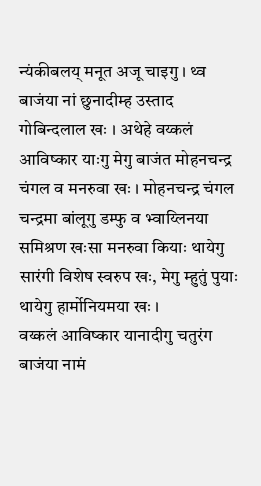न्यंकीबलय् मनूत अजू चाइगु । थ्व बाजंया नां छुनादीम्ह उस्ताद गोबिन्दलाल खः । अथेहे वय्कलं आविष्कार याःगु मेगु बाजंत मोहनचन्द्र चंगल व मनरुवा खः । मोहनचन्द्र चंगल चन्द्रमा बांलूगु डम्फु व भ्वाय्लिनया समिश्रण खःसा मनरुवा कियाः थायेगु सारंगी विशेष स्वरुप खः, मेगु म्हुतुं पुयाः थायेगु हार्मोनियमया खः ।
वय्कलं आविष्कार यानादीगु चतुरंग बाजंया नामं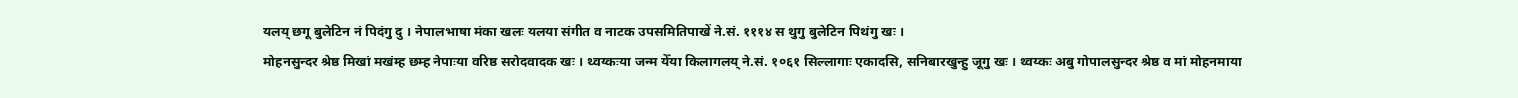यलय् छगू बुलेटिन नं पिदंगु दु । नेपालभाषा मंका खलः यलया संगीत व नाटक उपसमितिपाखें ने.सं. १११४ स थुगु बुलेटिन पिथंगु खः ।
मोहनसुन्दर श्रेष्ठ मिखां मखंम्ह छम्ह नेपाःया वरिष्ठ सरोदवादक खः । थ्वय्कःया जन्म येँया किलागलय् ने.सं. १०६१ सिल्लागाः एकादसि, सनिबारखुन्हु जूगु खः । थ्वय्कः अबु गोपालसुन्दर श्रेष्ठ व मां मोहनमाया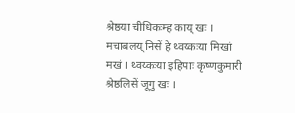श्रेष्ठया चीधिकःम्ह काय् खः । मचाबलय् निसें हे थ्वय्कःया मिखां मखं । थ्वय्कःया इहिपाः कृष्णकुमारी श्रेष्ठलिसें जूगु खः ।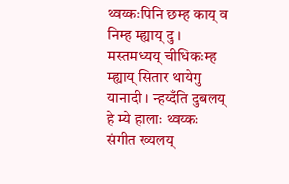थ्वय्कःपिनि छम्ह काय् व निम्ह म्ह्याय् दु । मस्तमध्यय् चीधिकःम्ह म्ह्याय् सितार थायेगु यानादी । न्हय्दँति दुबलय् हे म्ये हालाः थ्वय्कः संगीत ख्यलय्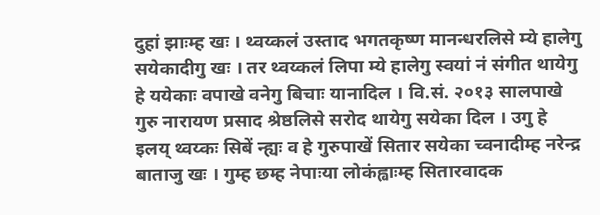दुहां झाःम्ह खः । थ्वय्कलं उस्ताद भगतकृष्ण मानन्धरलिसे म्ये हालेगु सयेकादीगु खः । तर थ्वय्कलं लिपा म्ये हालेगु स्वयां नं संगीत थायेगु हे ययेकाः वपाखे वनेगु बिचाः यानादिल । वि.सं. २०१३ सालपाखे गुरु नारायण प्रसाद श्रेष्ठलिसे सरोद थायेगु सयेका दिल । उगु हे इलय् थ्वय्कः सिबें न्ह्यः व हे गुरुपाखें सितार सयेका च्वनादीम्ह नरेन्द्र बाताजु खः । गुम्ह छम्ह नेपाःया लोकंह्वाःम्ह सितारवादक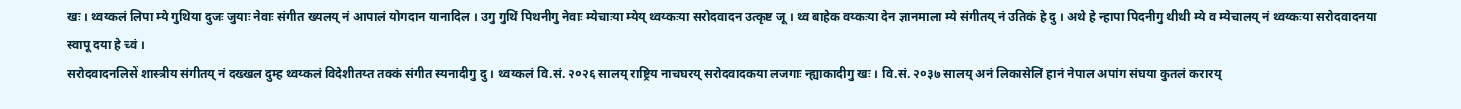खः । थ्वय्कलं लिपा म्ये गुथिया दुजः जुयाः नेवाः संगीत ख्यलय् नं आपालं योगदान यानादिल । उगु गुथिं पिथनीगु नेवाः म्येचाःया म्येय् थ्वय्कःया सरोदवादन उत्कृष्ट जू । थ्व बाहेक वय्कःया देन ज्ञानमाला म्ये संगीतय् नं उतिकं हे दु । अथे हे न्हापा पिदनीगु थीथी म्ये व म्येचालय् नं थ्वय्कःया सरोदवादनया स्वापू दया हे च्वं ।
सरोदवादनलिसें शास्त्रीय संगीतय् नं दख्खल दुम्ह थ्वय्कलं विदेशीतय्त तक्कं संगीत स्यनादीगु दु । थ्वय्कलं वि.सं. २०२६ सालय् राष्ट्रिय नाचघरय् सरोदवादकया लजगाः न्ह्याकादीगु खः । वि.सं. २०३७ सालय् अनं लिकासेलिं हानं नेपाल अपांग संघया कुतलं करारय्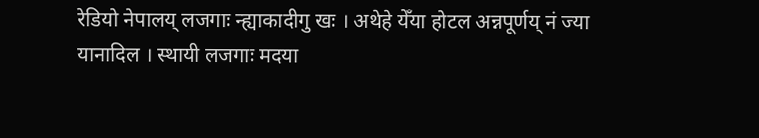रेडियो नेपालय् लजगाः न्ह्याकादीगु खः । अथेहे येँया होटल अन्नपूर्णय् नं ज्या यानादिल । स्थायी लजगाः मदया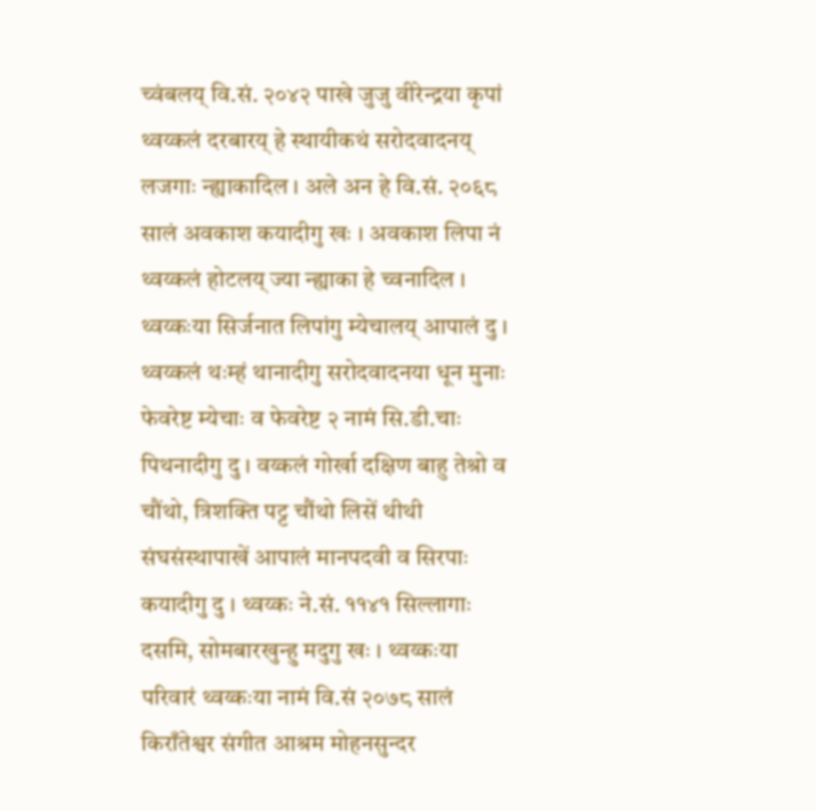च्वंबलय् वि.सं. २०४२ पाखे जुजु वीरेन्द्रया कृपां थ्वय्कलं दरबारय् हे स्थायीकथं सरोदवादनय् लजगाः न्ह्याकादिल । अले अन हे वि.सं. २०६८ सालं अवकाश कयादीगु खः । अवकाश लिपा नं थ्वय्कलं होटलय् ज्या न्ह्याका हे च्वनादिल ।
थ्वय्कःया सिर्जनात लिपांगु म्येचालय् आपालं दु । थ्वय्कलं थःम्हं थानादीगु सरोदवादनया धून मुनाः फेवरेष्ट म्येचाः व फेवरेष्ट २ नामं सि.डी.चाः पिथनादीगु दु । वय्कलं गोर्खा दक्षिण बाहु तेश्रो व चौंथो, त्रिशक्ति पट्ट चौंथो लिसें थीथी संघसंस्थापाखें आपालं मानपदवी व सिरपाः कयादीगु दु । थ्वय्कः ने.सं. ११४१ सिल्लागाः दसमि, सोमबारखुन्हु मदुगु खः । थ्वय्कःया परिवारं थ्वय्कःया नामं वि.सं २०७८ सालं किराँतेश्वर संगीत आश्रम मोहनसुन्दर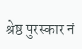श्रेष्ठ पुरस्कार नं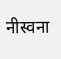नीस्वना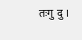तःगु दु ।